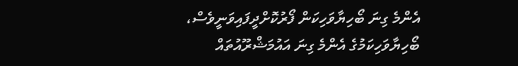އެންމެ ގިނަ ބޯހިޔާވަހިކަން ފޯރުކޮށްދީފައިވަނީވެސް، ބޯހިޔާވަހިކަމުގެ އެންމެ ގިނަ އައުމަޝްރޫއުތައް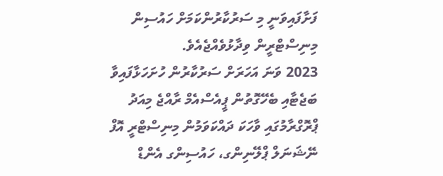ފަށާފައިވަނީ މި ސަރުކާރުންކަމަށް ހައުސިން މިނިސްޓްރީން ވިދާޅުވެއްޖެއެވެ.
2023 ވަނަ އަހަރަށް ސަރުކާރުން ހުށަހަޅާފައިވާ ބަޖެޓާއި ބެހޭގޮތުން ޕީއެސްއެމް ރާއްޖެ މިއަދު ޕްރޮގްރާމުގައި ވާހަކަ ދައްކަވަމުން މިނިސްޓްރީ އޮފް ނޭޝަނަލް ޕްލޭނިންގ، ހައުސިންގ އެންޑް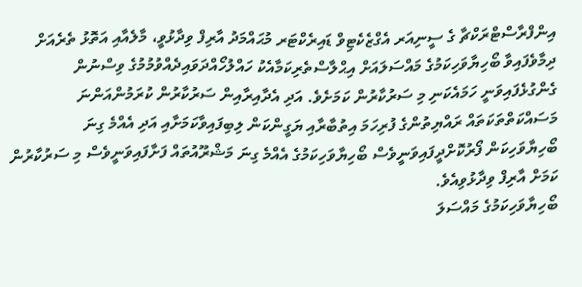އިންފްރާސްޓްރަކްޗާ ގެ ސީނިއަރ އެގްޒެކެޓިވް ޑައިރެކްޓަރ މުޙައްމަދު އާރިފް ވިދާޅުވީ، މާލެއާއި އަތޮޅު ތެރެއަށް ދިމާވެފައިވާ ބޯހިޔާވަހިކަމުގެ މައްސަލައަށް އިޙްލާސްތެރިކަމާއެކު ހައްލުހޯއްދަވައިދެއްވުމުމުގެ ވިސްނުން ގެންގުޅެފައިވަނީ ހަމައެކަނި މި ސަރުކާރުން ކަމަށެވެ. އަދި އެދާއިރާއިން ސަރުކާރުން ކުރަމުންއަންނަ މަސައްކަތްތަކަތައް ރައްޔިތުންގެ ފުރިހަމަ އިތުބާރާއި ޔަގީންކަން ލިބިފައިވާކަމަށާއި އަދި އެއްމެ ގިނަ ބޯހިޔާވަހިކަން ފޯރުކޮށްދީފައިވަނީވެސް ބޯހިޔާވަހިކަމުގެ އެއްމެ ގިނަ މަޝްރޫއުތައް ފަށާފައިވަނީވެސް މި ސަރުކާރުން ކަމަށް އާރިފް ވިދާޅުވިއެވެ.
ބޯހިޔާވަހިކަމުގެ މައްސަލަ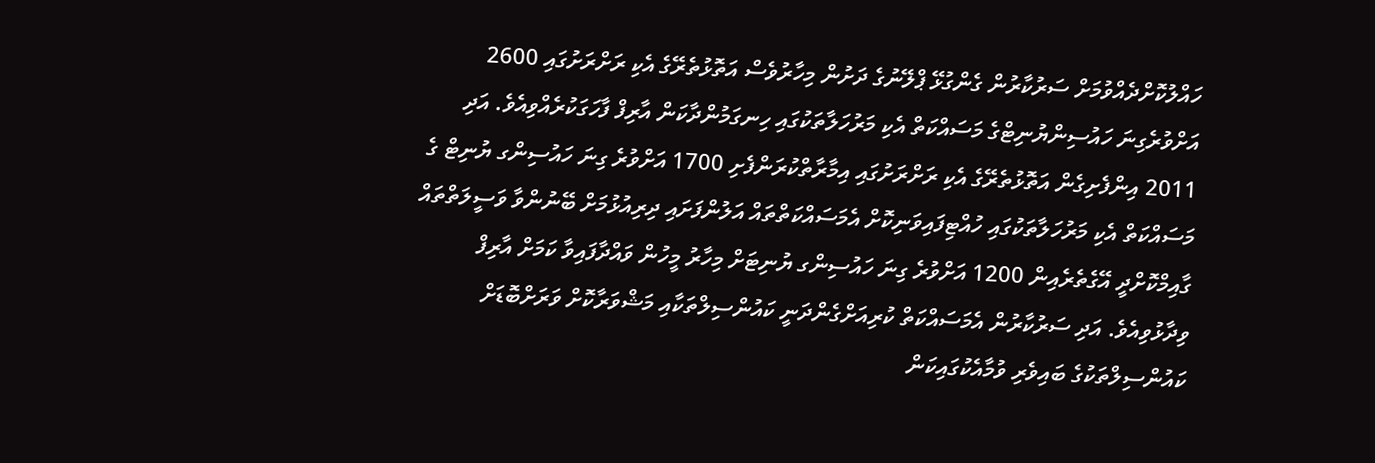ހައްލުކޮށްދެއްވުމަށް ސަރުކާރުން ގެންގުޅޭ ޕްލޭނުގެ ދަށުން މިހާރުވެސް އަތޮޅުތެރޭގެ އެކި ރަށްރަށުގައި 2600 އަށްވުރެގިނަ ހައުސިންޔުނިޓްގެ މަސައްކަތް އެކި މަރުހަލާތަކުގައި ހިނގަމުންދާކަން އާރިފް ފާހަގަކުރެއްވިއެވެ. އަދި 2011 އިންފެށިގެން އަތޮޅުތެރޭގެ އެކި ރަށްރަށުގައި އިމާރާތްކުރަންފެށި 1700 އަށްވުރެ ގިނަ ހައުސިންގ ޔުނިޓް ގެ މަސައްކަތް އެކި މަރުހަލާތަކުގައި ހުއްޓިފައިވަނިކޮށް އެމަސައްކަތްތައް އަލުންފަށައި ދިރިއުޅުމަށް ބޭނުންވާ ވަސީލަތްތައް ގާއިމްކޮށްދީ އޭގެތެރެއިން 1200 އަށްވުރެ ގިނަ ހައުސިންގ ޔުނިޓަށް މިހާރު މީހުން ވައްދާފައިވާ ކަމަށް އާރިފް ވިދާޅުވިއެވެ. އަދި ސަރުކާރުން އެމަސައްކަތް ކުރިއަށްގެންދަނީ ކައުންސިލްތަކާއި މަޝްވަރާކޮށް ވަރަށްބޮޑަށް ކައުންސިލްތަކުގެ ބައިވެރި ވުމާއެކުގައިކަން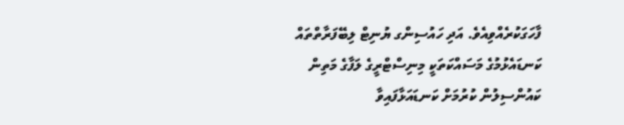ފާހަގަކުރެއްވިއެވެ. އަދި ހައުސިންގ ޔުނިޓް ލިބޭފަރާތްތައް ކަނޑައެޅުމުގެ މަސައްކަތަކީ މިނިސްޓްރީގެ ލަފާގެ މަތިން ކައުންސިލުން ކުރުމަށް ކަނޑައަޅާފައިވާ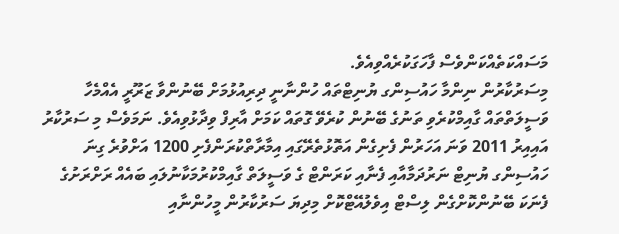މަސައްކަތެއްކަންވެސް ފާހަގަކުރެއްވިއެވެ.
މިސަރުކާރުން ނިންމާ ހައުސިންގ ޔުނިޓްތައް ހުންނާނީ ދިރިއުޅުމަށް ބޭނުންވާ ޒަރޫރީ އެއްމެހާ ވަސީލަތްތައް ގާއިމްކުރެވި ތަނުގެ ބޭނުން ކުރެވޭ ގޮތައް ކަމަށް އާރިފް ވިދާޅުވިއެވެ. ނަމަވެސް މި ސަރުކާރު އައިއިރު 2011 ވަނަ އަހަރުން ފެށިގެން އަތޮޅުތެރޭގައި އިމާރާތްކުރަންފެށި 1200 އަށްވުރެ ގިނަ ހައުސިންގ ޔުނިޓް ނަރުދަމާއާއި ފެނާއި ކަރަންޓް ގެ ވަސީލަތް ގާއިމްކުރުމަކާނުލައި ބައެއް ރަށްރަށުގެ ފެނަކަ ބޭނުންކޮށްގެން ލިސްޓް އިވެލުއޭޓްކޮށް މިދިޔަ ސަރުކާރުން މީހުންނާއި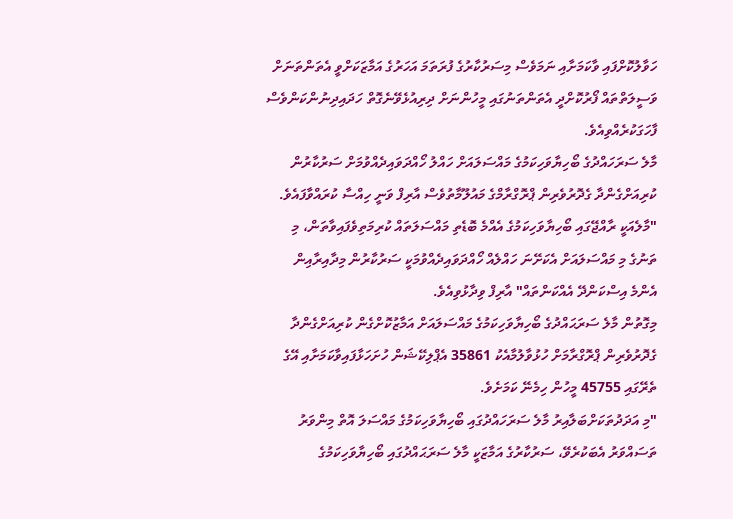ހަވާލުކޮށްފައި ވާކަމަށާއި ނަމަވެސް މިސަރުކާރުގެ ފުރަތަމަ އަހަރުގެ އަމާޒަކަށްވީ އެތަންތަނަށް ވަސީލަތްތައް ފޯރުކޮށްދީ އެތަންތަނުގައި މީހުންނަށް ދިރިއުޅެވޭނެގޮތް ހަދައިދިނުންކަންވެސް ފާހަގަކުރެއްވިއެވެ.
މާލެ ސަރަހައްދުގެ ބޯހިޔާވަހިކަމުގެ މައްސަލައަށް ހައްލު ހޯއްދަވައިދެއްވުމަށް ސަރުކާރުން ކުރިއަށްގެންދާ ގެދޮރުވެރިން ޕްރޮގްރާމްގެ މައުލޫމާތުވެސް އާރިފް ވަނީ ހިއްސާ ކުރައްވާފައެވެ.
"މާލެއަކީ ރާއްޖޭގައި ބޯހިޔާވަހިކަމުގެ އެއްމެ ބޮޑެތި މައްސަލަތައް ކުރިމަތިވެފައިވާތަން، މި ތަނުގެ މި މައްސަލައަށް އެކަށޭނަ ހައްލެއް ހޯއްދަވައިދެއްވުމަކީ ސަރުކާރުން މިދާއިރާއިން އެންމެ އިސްކަންދޭ އެއްކަންތައް" އާރިފް ވިދާޅުވިއެވެ.
މިގޮތުން މާލެ ސަރަޙައްދުގެ ބޯހިޔާވަހިކަމުގެ މައްސަލައަށް އަމާޒުކޮށްގެން ކުރިއަށްގެންދާ ގެދޮރުވެރިން ޕްރޮގްރާމަށް ހުޅުވާލުމާއެކު 35861 އެޕްލިކޭޝަން ހުށަހަޅާފައިވާކަމަށާއި އޭގެ ތެރޭގައި 45755 މީހުން ހިމެނޭ ކަމަށެވެ.
"މި އަދަދުތަކަށްބަލާއިރު މާލެ ސަރަހައްދުގައި ބޯހިޔާވަހިކަމުގެ މައްސަލަ އޮތް މިންވަރު ތަސައްވަރު އެބަކުރެވޭ، ސަރުކާރުގެ އަމާޒަކީ މާލެ ސަރަޙައްދުގައި ބޯހިޔާވަހިކަމުގެ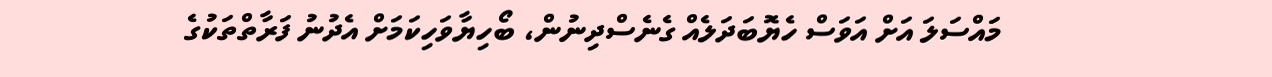މައްސަލަ އަށް އަވަސް ހެޔޮބަދަލެއް ގެނެސްދިނުން، ބޯހިޔާވަހިކަމަށް އެދުނު ފަރާތްތަކުގެ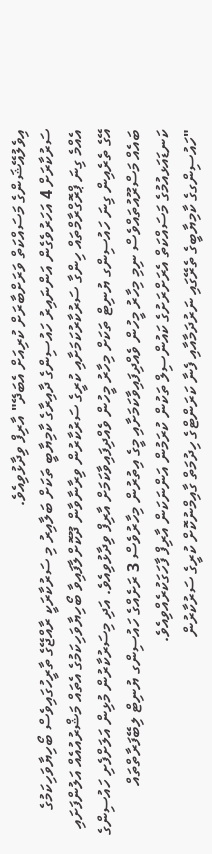އިވެލުއޭޝަންގެ މަސައްކަތް ވަރަށްބާރަށް ކުރިއަށް އެބަދޭ" އާރިފް ވިދާޅުވިއެވެ.
ސަރުކާރަށް 4 އަހަރުވެގެން އަންނައިރު ހައުސިންގެ ދާއިރާގެ ކާމިޔާބީ ތަކަށް ބަލާއިރު މި ސަރުކާރަކީ ރާއްޖޭގެ ތާރީހުގައިވެސް ބޯހިޔާވަހިކަމުގެ އެއްމެ ގިނަ ޕްރޮގްރާމްތައް ހިންގާ ސަރުކާރުކަމަށާއި ކުރީގެ ސަރުކާރުން ވިރާނާވާން ދޫކޮށްލާފައިވާ ބޯހިޔާވަހިކަމުގެ އެތައް މަޝްރުއުއެއް އަލުންފަށައި އޭގެ ތެރެއިން ގިނަ ހައުސިންގ ޔުނިޓް ތަކަށް މިހާރު މީހުން ވެއްދިފައިވާކަމަށް އާރިފް ވިދާޅުވިއެވެ. އަދި މިސަރުކާރުން މުޅިން އަލަށްފެށި ހައުސިންގެ ބައެއް މަސްރޫއުތައްވެސް ނިމި މިހާރު މީހުން ވެއްދިފައިވާކަމަށާއި މީގެ އިތުރުން މިހާރުވެސް 3 ރަށެއްގެ ހައުސިންގ ޔުނިޓް ލިބޭފަރާތްތައް ކަނޑައަޅއުމުގެ މަސައްކަތް އެރަށްރަށުގެ ކައުންސިލް ތަކުން ކުރަމުން އަންނަކަން އާރިފް ފާހަގަކުރެއްވިއެވެ.
"ހައުސިންގގެ ކާމިޔާބީގެ ތެރޭގައި ނަރުދަމާއާއި ފެނާ ކަރަންޓްގެ ހިދުމަތް ގާއިމްނުކޮށް ކުރީގެ ސަރުކާރުން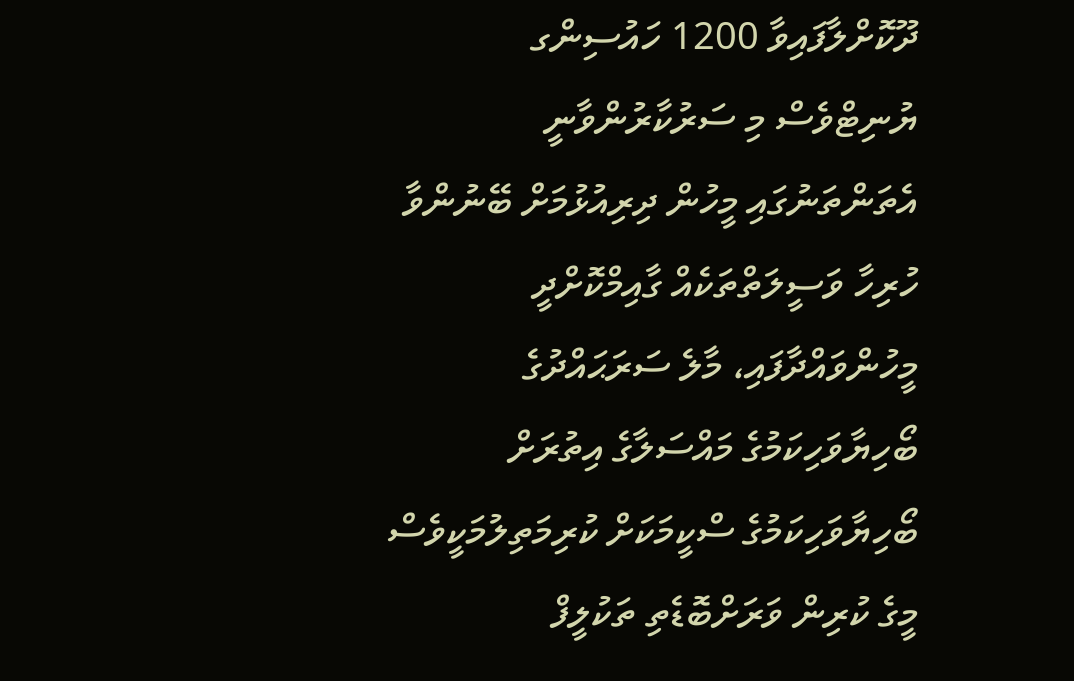ދޫކޮށްލާފައިވާ 1200 ހައުސިންގ ޔުނިޓްވެސް މި ސަރުކާރުންވާނީ އެތަންތަނުގައި މީހުން ދިރިއުޅުމަށް ބޭނުންވާ ހުރިހާ ވަސީލަތްތަކެއް ގާއިމްކޮށްދީ މީހުންވައްދާފައި، މާލެ ސަރަޙައްދުގެ ބޯހިޔާވަހިކަމުގެ މައްސަލާގެ އިތުރަށް ބޯހިޔާވަހިކަމުގެ ސްކީމަކަށް ކުރިމަތިލުމަކީވެސް މީގެ ކުރިން ވަރަށްބޮޑެތި ތަކުލީފް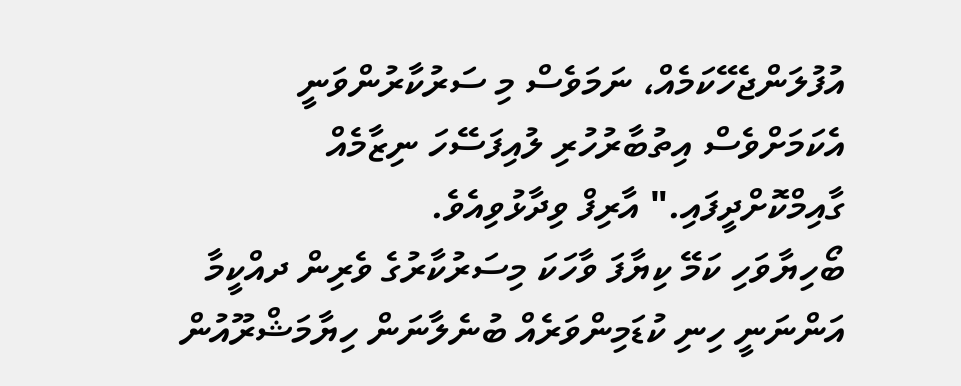އުފުލަންޖެހޭކަމެއް، ނަމަވެސް މި ސަރުކާރުންވަނީ އެކަމަށްވެސް އިތުބާރުހުރި ލުއިފަސޭހަ ނިޒާމެއް ގާއިމްކޮށްދީފައި." އާރިފް ވިދާޅުވިއެވެ.
ބޯހިޔާވަހި ކަމޭ ކިޔާފަ ވާހަކަ މިސަރުކާރުގެ ވެރިން ދއްކީމާ އަންނަނީ ހިނި ކުޑަމިންވަރެއް ބުނެލާނަން ހިޔާމަޝްރޫއުން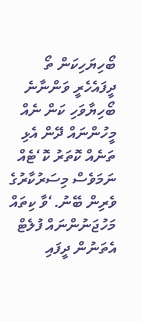ބޯހިޔަހިކަން ތޯ ދީފައެހެރީ ވަންނާނެ ބޯހިޔާވަހި ކަން ނެއް މީހުންނައް ދޭން އެޅި ތަނެއް ކޮތަރު ކޮ‘ޓެއް ނަމަވެސް މިސަރުކާރުގެ ވެރިން ބޭނު.‘ވާ ކިތައް މަހުޖަނުންނައް ފުލެޓް އެތަނުން ދީފައި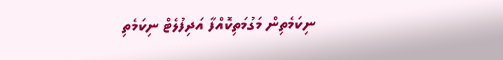ނިކަމެތިން މަގުމަތިކޮއްފާ އަދިފުލެޓް ނިކަމެތި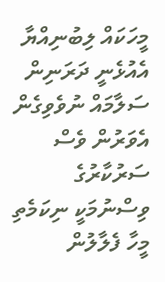މީހަކައް ލިބުނިއްޔާ އެއުޅެނީ ދަރަނިން ސަލާމައް ނުވެވިގެން އެވަރުން ވެސް ސަރުކާރުގެ ވިސްނުމަކީ ނިކަމެތި މީހާ ފެލާލުން